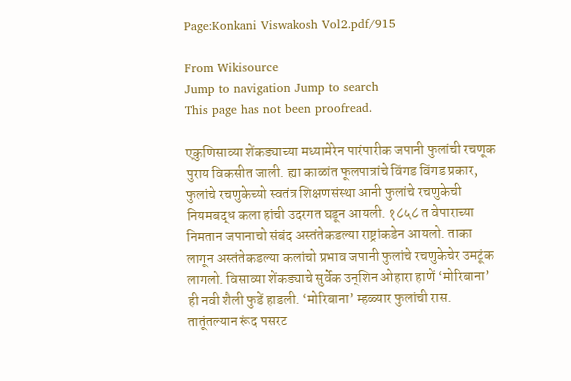Page:Konkani Viswakosh Vol2.pdf/915

From Wikisource
Jump to navigation Jump to search
This page has not been proofread.

एकुणिसाव्या शेंकड्याच्या मध्यामेरेन पारंपारीक जपानी फुलांची रचणूक पुराय विकसीत जाली. ह्या काळांत फूलपात्रांचे विंगड विंगड प्रकार, फुलांचे रचणुकेच्यो स्वतंत्र शिक्षणसंस्था आनी फुलांचे रचणुकेची नियमबद्ध कला हांची उदरगत घडून आयली. १८५८ त वेपाराच्या निमतान जपानाचो संबंद अस्तंतेकडल्या राष्ट्रांकडेन आयलो. ताका लागून अस्तंतेकडल्या कलांचो प्रभाव जपानी फुलांचे रचणुकेचेर उमटूंक लागलो. विसाव्या शेंकड्याचे सुर्वेक उन्‌शिन ओहारा हाणें ‘मोरिबाना’ ही नवी शैली फुडें हाडली. ‘मोरिबाना’ म्हळ्यार फुलांची रास. तातूंतल्यान रूंद पसरट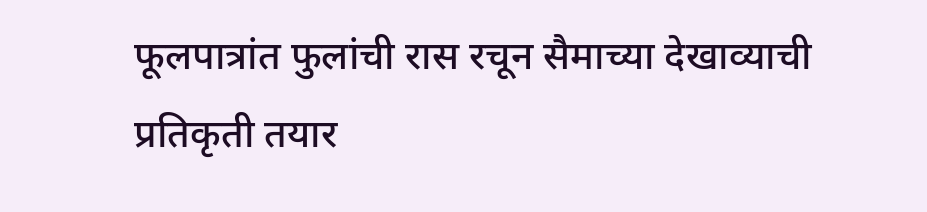फूलपात्रांत फुलांची रास रचून सैमाच्या देखाव्याची प्रतिकृती तयार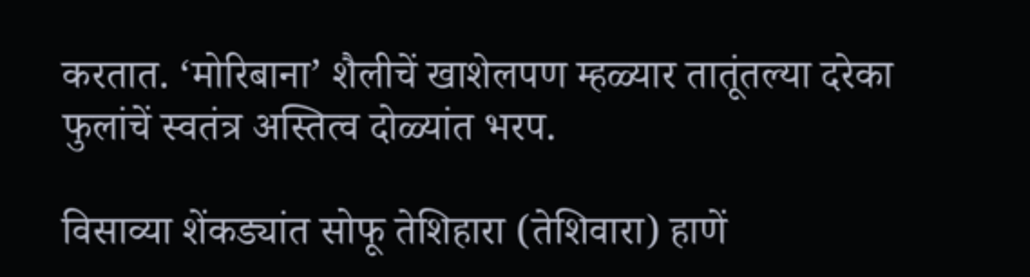करतात. ‘मोरिबाना’ शैलीचें खाशेलपण म्हळ्यार तातूंतल्या दरेका फुलांचें स्वतंत्र अस्तित्व दोळ्यांत भरप.

विसाव्या शेंकड्यांत सोफू तेशिहारा (तेशिवारा) हाणें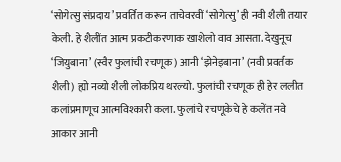‘सोगेत्सु संप्रदाय’ प्रवर्तित करून ताचेवरवीं ‘सोगेत्सु’ ही नवी शैली तयार केली. हे शैलींत आत्म प्रकटीकरणाक खाशेलो वाव आसता. देखुनूच ‘जियुबाना’ (स्वैर फुलांची रचणूक) आनी ‘झेनेइबाना’ (नवी प्रवर्तक शैली) ह्यो नव्यो शैली लोकप्रिय थरल्यो. फुलांची रचणूक ही हेर ललीत कलांप्रमाणूच आत्मविश्कारी कला. फुलांचे रचणूकेचे हे कलेंत नवे आकार आनी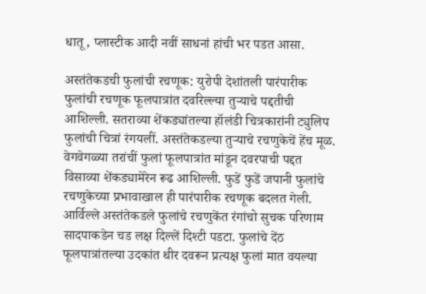धातू, प्लास्टीक आदी नवीं साधनां हांची भर पडत आसा.

अस्तंतेकडची फुलांची रचणूक: युरोपी देशांतली पारंपारीक फुलांची रचणूक फूलपात्रांत दवरिल्ल्या तुर्‍याचे पद्दतीची आशिल्ली. सतराव्या शेंकड्यांतल्या हॉलंडी चित्रकारांनी ट्युलिप फुलांची चित्रां रंगयलीं. अस्तंतेकडल्या तुर्‍याचे रचणुकेचें हेंच मूळ. वेगवेगळ्या तरांचीं फुलां फूलपात्रांत मांडून दवरपाची पद्दत विसाव्या शेंकड्यामेरेन रूढ आशिल्ली. फुडें फुडें जपानी फुलांचे रचणुकेच्या प्रभावाखाल ही पारंपारीक रचणूक बदलत गेली. आर्विल्ले अस्तंतेकडले फुलांचे रचणुकेंत रंगांचो सुचक परिणाम सादपाकडेन चड लक्ष दिल्लें दिश्टी पडटा. फुलांचे देंठ फूलपात्रांतल्या उदकांत थीर दवरून प्रत्यक्ष फुलां मात वयल्या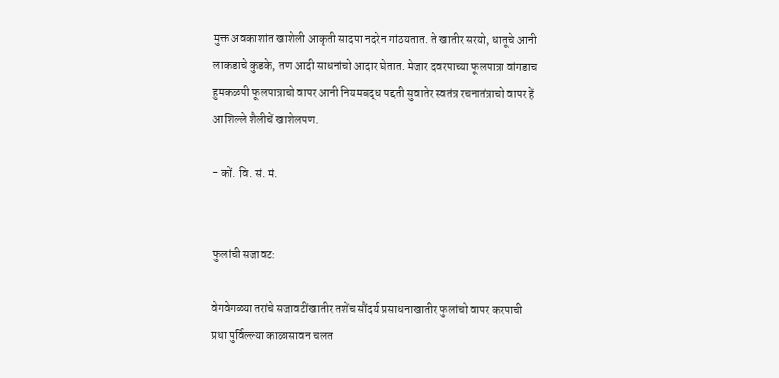मुक्त अवकाशांत खाशेली आकृती सादपा नदरेन गांठयतात. ते खातीर सरयो, धातूचे आनी लाकडाचे कुडके, तण आदी साधनांचो आदार घेतात. मेजार दवरपाच्या फूलपात्रा वांगडाच हुमकळपी फूलपात्राचो वापर आनी नियमबद्ध पद्दती सुवातेर स्वतंत्र रचनातंत्राचो वापर हें आशिल्ले शैलीचें खाशेलपण.

- कों. वि. सं. मं.


फुलांची सजावट:

वेगवेगळ्या तरांचे सजावटींखातीर तशेंच सौंदर्य प्रसाधनाखातीर फुलांचो वापर करपाची प्रथा पुर्विल्ल्या काळासावन चलत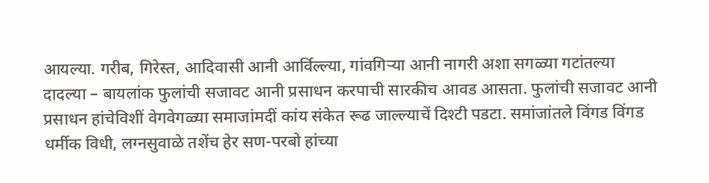आयल्या. गरीब, गिरेस्त, आदिवासी आनी आर्विल्ल्या, गांवगिर्‍या आनी नागरी अशा सगळ्या गटांतल्या दादल्या – बायलांक फुलांची सजावट आनी प्रसाधन करपाची सारकीच आवड आसता. फुलांची सजावट आनी प्रसाधन हांचेविशीं वेगवेगळ्या समाजांमदीं कांय संकेत रूढ जाल्ल्याचें दिश्टी पडटा. समांजांतले विंगड विंगड धर्मीक विधी, लग्नसुवाळे तशेंच हेर सण-परबो हांच्या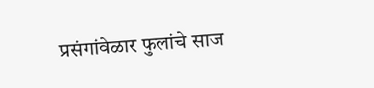प्रसंगांवेळार फुलांचे साज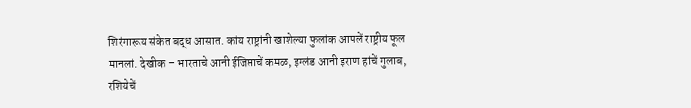शिरंगारूय संकेत बद्ध आसात. कांय राष्ट्रांनी खाशेल्या फुलांक आपलें राष्ट्रीय फूल मानलां. देखीक – भारताचे आनी ईजिप्ताचें कमळ, इग्लंड आनी इराण हांचें गुलाब, रशियेचें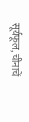सूर्यफूल, चीनाचें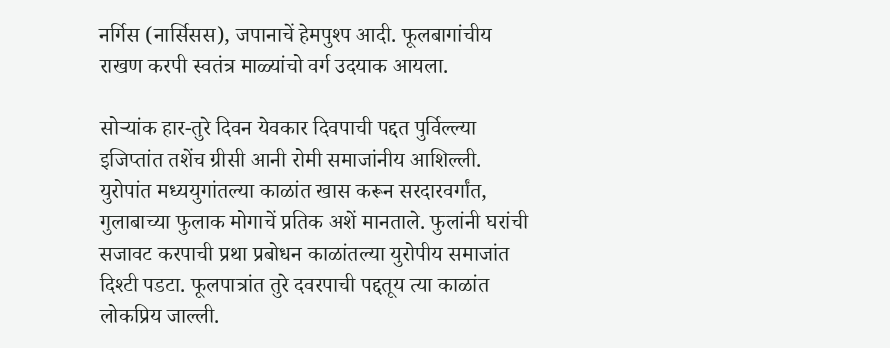नर्गिस (नार्सिसस), जपानाचें हेमपुश्प आदी. फूलबागांचीय राखण करपी स्वतंत्र माळ्यांचो वर्ग उदयाक आयला.

सोर्‍यांक हार-तुरे दिवन येवकार दिवपाची पद्दत पुर्विल्ल्या इजिप्तांत तशेंच ग्रीसी आनी रोमी समाजांनीय आशिल्ली. युरोपांत मध्ययुगांतल्या काळांत खास करून सरदारवर्गांत, गुलाबाच्या फुलाक मोगाचें प्रतिक अशें मानताले. फुलांनी घरांची सजावट करपाची प्रथा प्रबोधन काळांतल्या युरोपीय समाजांत दिश्टी पडटा. फूलपात्रांत तुरे दवरपाची पद्दतूय त्या काळांत लोकप्रिय जाल्ली.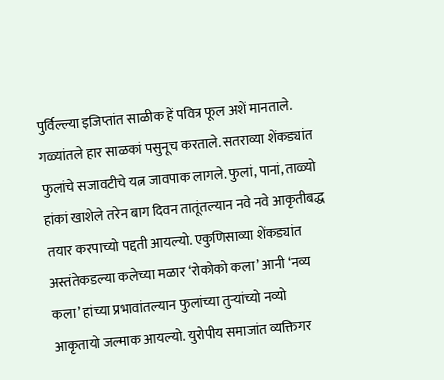पुर्विल्ल्या इजिप्तांत साळीक हें पवित्र फूल अशें मानताले. गळ्यांतले हार साळकां पसुनूच करताले. सतराव्या शेंकड्यांत फुलांचे सजावटीचे यत्न जावपाक लागले. फुलां, पानां, ताळ्यो हांकां खाशेले तरेन बाग दिवन तातूंतल्यान नवे नवे आकृतीबद्ध तयार करपाच्यो पद्दती आयल्यो. एकुणिसाव्या शेंकड्यांत अस्तंतेकडल्या कलेच्या मळार ‘रोकोको कला’ आनी ‘नव्य कला’ हांच्या प्रभावांतल्यान फुलांच्या तुर्‍यांच्यो नव्यो आकृतायो जल्माक आयल्यो. युरोपीय समाजांत व्यक्तिगर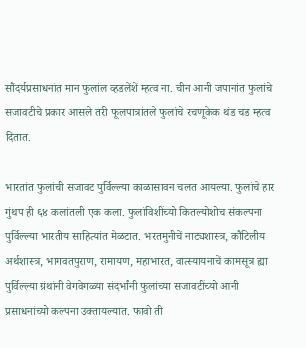सौंदर्यप्रसाधनांत मान फुलांल व्हडलेंशें म्हत्व ना. चीन आनी जपानांत फुलांचे सजावटीचे प्रकार आसले तरी फूलपात्रांतले फुलांचे रचणूकेक थंड चड म्हत्व दितात.

भारतांत फुलांची सजावट पुर्विल्ल्या काळासावन चलत आयल्या. फुलांचे हार गुंथप ही ६४ कलांतली एक कला. फुलांविशींच्यो कितल्योशोच संकल्पना पुर्विल्ल्या भारतीय साहित्यांत मेळटात. भरतमुनीचें नाट्यशास्त्र, कौटिलीय अर्थशास्त्र, भागवतपुराण, रामायण, महाभारत, वात्स्यायनाचें कामसूत्र ह्या पुर्विल्ल्या ग्रंथांनी वेगवेगळ्या संदर्भांनी फुलांच्या सजावटींच्यो आनी प्रसाधनांच्यो कल्पना उक्तायल्यात. फावो ती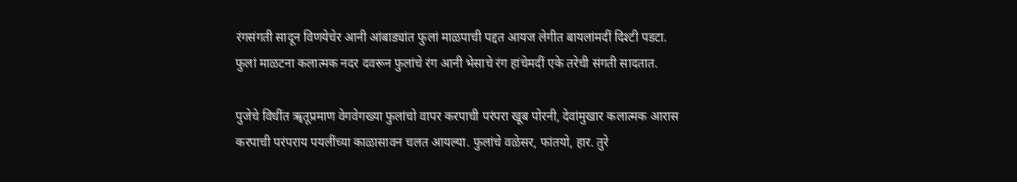रंगसंगती सादून विणयेचेर आनी आंबाड्यांत फुलां माळपाची पद्दत आयज लेगीत बायलांमदीं दिश्टी पडटा. फुलां माळटना कलात्मक नदर दवरून फुलांचे रंग आनी भेसाचे रंग हांचेमदीं एके तरेची संगती सादतात.

पुजेचे विधींत ॠतूप्रमाण वेगवेगख्या फुलांचो वापर करपाची परंपरा खूब पोरनी, देवांमुखार कलात्मक आरास करपाची परंपराय पयलींच्या काळासावन चलत आयल्या. फुलांचे वळेसर, फांतयो, हार. तुरे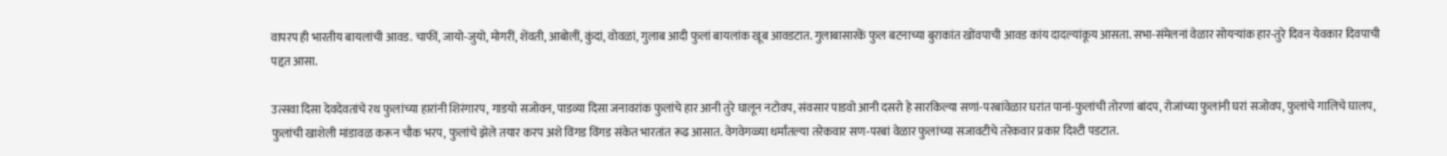वापरप ही भारतीय बायलांची आवड. चाफीं, जायो-जुयो, मोगरीं, शेंवती, आबोलीं, कुंदां, वोवळां, गुलाब आदी फुलां बायलांक खूब आवडटात. गुलाबासारकें फुल बटनाच्या बुराकांत खोंवपाची आवड कांय दादल्यांकूय आसता. सभा-संमेलनां वेळार सोयर्‍यांक हार-तुरे दिवन येवकार दिवपाची पद्दत आसा.

उत्सवा दिसा देवदेवतांचे रथ फुलांच्या हारांनी शिरंगारप, गाडयो सजोवन, पाडव्या दिसा जनावरांक फुलांचे हार आनी तुरे घालून नटोवप, संवसार पाडवो आनी दसरो हे सारकिल्या सणां-परबांवेळार घरांत पानां-फुलांची तोरणां बांदप, रोजांच्या फुलांनी घरां सजोवप, फुलांचे गालिचे घालप, फुलांची खाशेली मांडावळ करून चौक भरप, फुलांचे झेले तयार करप अशे विंगड विंगड संकेत भारतांत रूढ आसात. वेगवेगळ्या धर्मांतल्या तरेकवार सण-परबां वेळार फुलांच्या सजावटीचे तरेकवार प्रकार दिश्टी पडटात.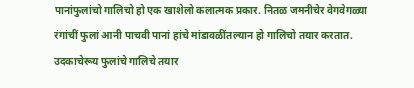पानांफुलांचो गालिचो हो एक खाशेलो कलात्मक प्रकार. नितळ जमनीचेर वेगवेगळ्या रंगांचीं फुलां आनी पाचवी पानां हांचे मांडावळींतल्यान हो गालिचो तयार करतात. उदकाचेरूय फुलांचे गालिचे तयार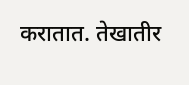करातात. तेखातीर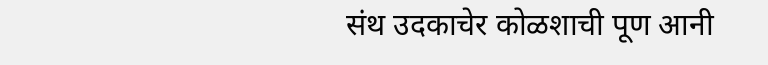संथ उदकाचेर कोळशाची पूण आनी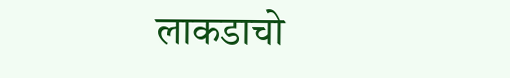लाकडाचो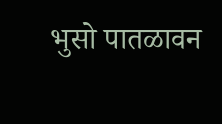भुसो पातळावन